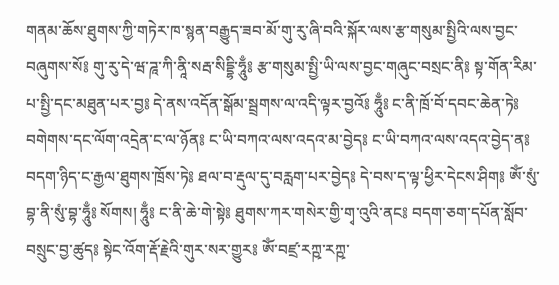གནམ་ཆོས་ཐུགས་ཀྱི་གཏེར་ཁ་སྙན་བརྒྱུད་ཟབ་མོ་གུ་རུ་ཞི་བའི་སྐོར་ལས་རྩ་གསུམ་སྤྱིའི་ལས་བྱང་བཞུགས་སོ༔ གུ་རུ་དེ་ཝ་ཌཱ་ཀི་ནཱི་སརྦ་སིདྡྷི་ཧཱུྃ༔ རྩ་གསུམ་སྤྱི་ཡི་ལས་བྱང་གཞུང་བསྲང་ནི༔ སྟ་གོན་རིམ་པ་སྤྱི་དང་མཐུན་པར་བྱ༔ དེ་ནས་འདོན་སྒོམ་སྦྲགས་ལ་འདི་ལྟར་བྱའོ༔ ཧཱུྃ༔ ང་ནི་ཁྲོ་བོ་དབང་ཆེན་ཏེ༔ བགེགས་དང་ལོག་འདྲེན་ང་ལ་ཉོན༔ ང་ཡི་བཀའ་ལས་འདའ་མ་བྱེད༔ ང་ཡི་བཀའ་ལས་འདའ་བྱེད་ན༔ བདག་ཉིད་ང་རྒྱལ་ཐུགས་ཁྲོས་ཏེ༔ ཐལ་བ་རྡུལ་དུ་བརླག་པར་བྱེད༔ དེ་བས་ད་ལྟ་ཕྱིར་དེངས་ཤིག༔ ཨོཾ་སུཾ་བྷ་ནི་སུཾ་བྷ་ཧཱུྃ༔ སོགས། ཧཱུྃ༔ ང་ནི་ཆེ་གེ་སྟེ༔ ཐུགས་ཀར་གསེར་གྱི་གྭ་འུའི་ནང༔ བདག་ཅག་དཔོན་སློབ་བསྲུང་བྱ་ཚུད༔ སྟེང་འོག་རྡོ་རྗེའི་གུར་སར་གྱུར༔ ཨོཾ་བཛྲ་རཀྵ་རཀྵ་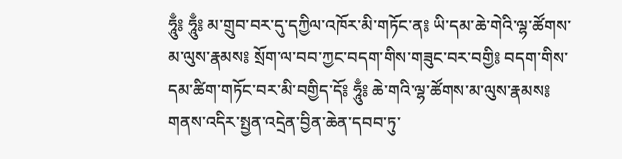ཧཱུྃ༔ ཧཱུྃ༔ མ་གྲུབ་བར་དུ་དཀྱིལ་འཁོར་མི་གཏོང་ན༔ ཡི་དམ་ཆེ་གེའི་ལྷ་ཚོགས་མ་ལུས་རྣམས༔ སྲོག་ལ་བབ་ཀྱང་བདག་གིས་གཟུང་བར་བགྱི༔ བདག་གིས་དམ་ཚིག་གཏོང་བར་མི་བགྱིད་དོ༔ ཧཱུྃ༔ ཆེ་གའི་ལྷ་ཚོགས་མ་ལུས་རྣམས༔ གནས་འདིར་སྤྱན་འདྲེན་བྱིན་ཆེན་དབབ་ཏུ་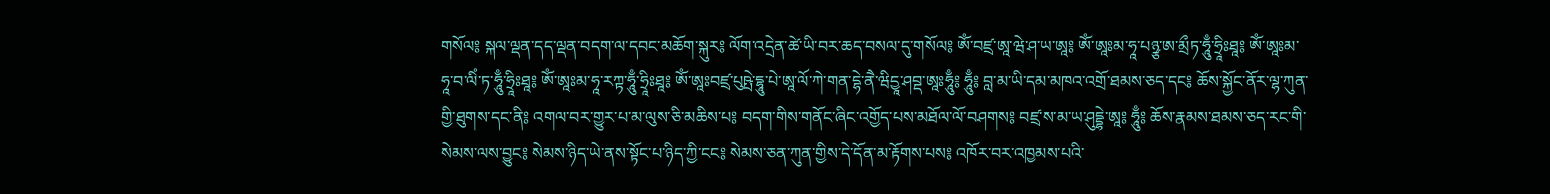གསོལ༔ སྐལ་ལྡན་དད་ལྡན་བདག་ལ་དབང་མཆོག་སྐུར༔ ལོག་འདྲེན་ཚེ་ཡི་བར་ཆད་བསལ་དུ་གསོལ༔ ཨོཾ་བཛྲ་ཨཱ་ཝེ་ཤ་ཡ་ཨཱ༔ ཨོཾ་ཨཱཿམ་ཧཱ་པཉྩ་ཨ་མྲྀཏ་ཧཱུྃ་ཧྲཱིཿཐཱ༔ ཨོཾ་ཨཱཿམ་ཧཱ་བ་ལིཾ་ཏ་ཧཱུྃ་ཧྲཱིཿཐཱ༔ ཨོཾ་ཨཱཿམ་ཧཱ་རཀྟ་ཧཱུྃ་ཧྲཱིཿཐཱ༔ ཨོཾ་ཨཱཿབཛྲ་པུཥྤེ་དྷཱུ་པེ་ཨཱ་ལོ་ཀེ་གན་དྷེ་ནཻ་ཝིདྱཱ་ཤབྡ་ཨཱཿཧཱུྃ༔ ཧཱུྃ༔ བླ་མ་ཡི་དམ་མཁའ་འགྲོ་ཐམས་ཅད་དང༔ ཆོས་སྐྱོང་ནོར་ལྷ་ཀུན་གྱི་ཐུགས་དང་ནི༔ འགལ་བར་གྱུར་པ་མ་ལུས་ཅི་མཆིས་པ༔ བདག་གིས་གནོང་ཞིང་འགྱོད་པས་མཐོལ་ལོ་བཤགས༔ བཛྲ་ས་མ་ཡ་ཤུདྡྷེ་ཨཱ༔ ཧཱུྃ༔ ཆོས་རྣམས་ཐམས་ཅད་རང་གི་སེམས་ལས་བྱུང༔ སེམས་ཉིད་ཡེ་ནས་སྟོང་པ་ཉིད་ཀྱི་ངང༔ སེམས་ཅན་ཀུན་གྱིས་དེ་དོན་མ་རྟོགས་པས༔ འཁོར་བར་འཁྱམས་པའི་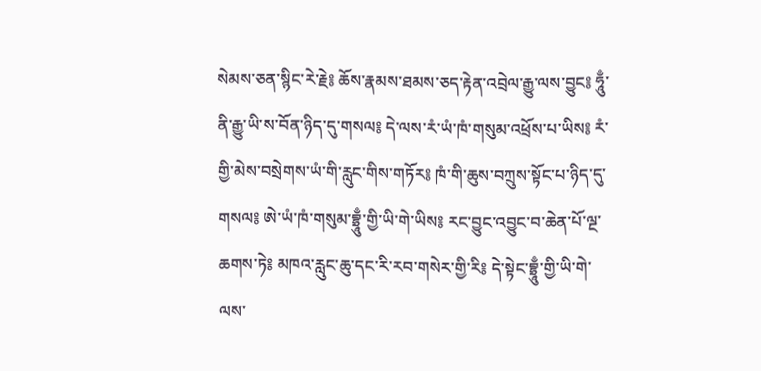སེམས་ཅན་སྙིང་རེ་རྗེ༔ ཆོས་རྣམས་ཐམས་ཅད་རྟེན་འབྲེལ་རྒྱུ་ལས་བྱུང༔ ཧཱུྃ་ནི་རྒྱུ་ཡི་ས་བོན་ཉིད་དུ་གསལ༔ དེ་ལས་རཾ་ཡཾ་ཁཾ་གསུམ་འཕྲོས་པ་ཡིས༔ རཾ་གྱི་མེས་བསྲེགས་ཡཾ་གི་རླུང་གིས་གཏོར༔ ཁཾ་གི་ཆུས་བཀྲུས་སྟོང་པ་ཉིད་དུ་གསལ༔ ཨེ་ཡཾ་ཁཾ་གསུམ་བྷྲཱུྃ་གྱི་ཡི་གེ་ཡིས༔ རང་བྱུང་འབྱུང་བ་ཆེན་པོ་ལྔ་ཆགས་ཏེ༔ མཁའ་རླུང་ཆུ་དང་རི་རབ་གསེར་གྱི་རི༔ དེ་སྟེང་བྷྲཱུྃ་གྱི་ཡི་གེ་ལས་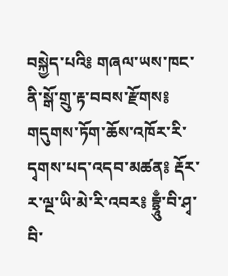བསྐྱེད་པའི༔ གཞལ་ཡས་ཁང་ནི་སྒོ་གྲུ་རྟ་བབས་རྫོགས༔ གདུགས་ཏོག་ཆོས་འཁོར་རི་དྭགས་པད་འདབ་མཚན༔ རྡོར་ར་ལྔ་ཡི་མེ་རི་འབར༔ བྷྲཱུྃ་བི་ཤྭ་བི་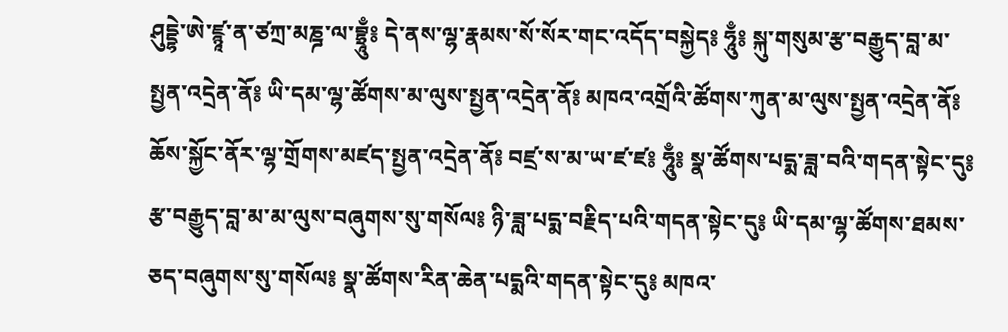ཤུདྡྷེ་ཨེ་ཛྙཱ་ན་ཙཀྲ་མཎྜ་ལ་བྷྲཱུྃ༔ དེ་ནས་ལྷ་རྣམས་སོ་སོར་གང་འདོད་བསྐྱེད༔ ཧཱུྃ༔ སྐུ་གསུམ་རྩ་བརྒྱུད་བླ་མ་སྤྱན་འདྲེན་ནོ༔ ཡི་དམ་ལྷ་ཚོགས་མ་ལུས་སྤྱན་འདྲེན་ནོ༔ མཁའ་འགྲོའི་ཚོགས་ཀུན་མ་ལུས་སྤྱན་འདྲེན་ནོ༔ ཆོས་སྐྱོང་ནོར་ལྷ་གྲོགས་མཛད་སྤྱན་འདྲེན་ནོ༔ བཛྲ་ས་མ་ཡ་ཛ་ཛ༔ ཧཱུྃ༔ སྣ་ཚོགས་པདྨ་ཟླ་བའི་གདན་སྟེང་དུ༔ རྩ་བརྒྱུད་བླ་མ་མ་ལུས་བཞུགས་སུ་གསོལ༔ ཉི་ཟླ་པདྨ་བརྗིད་པའི་གདན་སྟེང་དུ༔ ཡི་དམ་ལྷ་ཚོགས་ཐམས་ཅད་བཞུགས་སུ་གསོལ༔ སྣ་ཚོགས་རིན་ཆེན་པདྨའི་གདན་སྟེང་དུ༔ མཁའ་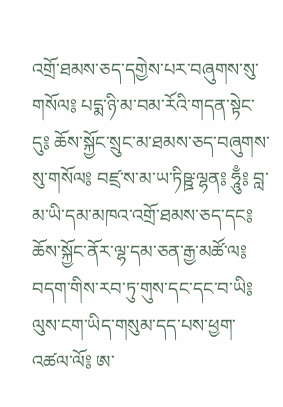འགྲོ་ཐམས་ཅད་དགྱེས་པར་བཞུགས་སུ་གསོལ༔ པདྨ་ཉི་མ་བམ་རོའི་གདན་སྟེང་དུ༔ ཆོས་སྐྱོང་སྲུང་མ་ཐམས་ཅད་བཞུགས་སུ་གསོལ༔ བཛྲ་ས་མ་ཡ་ཏིཥྛ་ལྷན༔ ཧཱུྃ༔ བླ་མ་ཡི་དམ་མཁའ་འགྲོ་ཐམས་ཅད་དང༔ ཆོས་སྐྱོང་ནོར་ལྷ་དམ་ཅན་རྒྱ་མཚོ་ལ༔ བདག་གིས་རབ་ཏུ་གུས་དང་དང་བ་ཡི༔ ལུས་ངག་ཡིད་གསུམ་དད་པས་ཕྱག་འཚལ་ལོ༔ ཨ་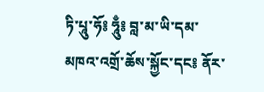ཏི་པཱུ་ཧོ༔ ཧཱུྃ༔ བླ་མ་ཡི་དམ་མཁའ་འགྲོ་ཆོས་སྐྱོང་དང༔ ནོར་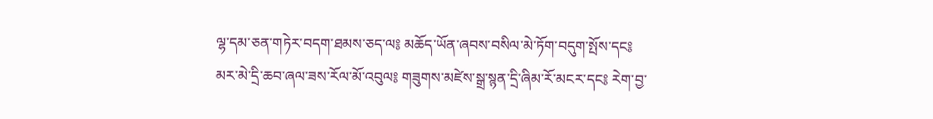ལྷ་དམ་ཅན་གཏེར་བདག་ཐམས་ཅད་ལ༔ མཆོད་ཡོན་ཞབས་བསིལ་མེ་ཏོག་བདུག་སྤོས་དང༔ མར་མེ་དྲི་ཆབ་ཞལ་ཟས་རོལ་མོ་འབུལ༔ གཟུགས་མཛེས་སྒྲ་སྙན་དྲི་ཞིམ་རོ་མངར་དང༔ རེག་བྱ་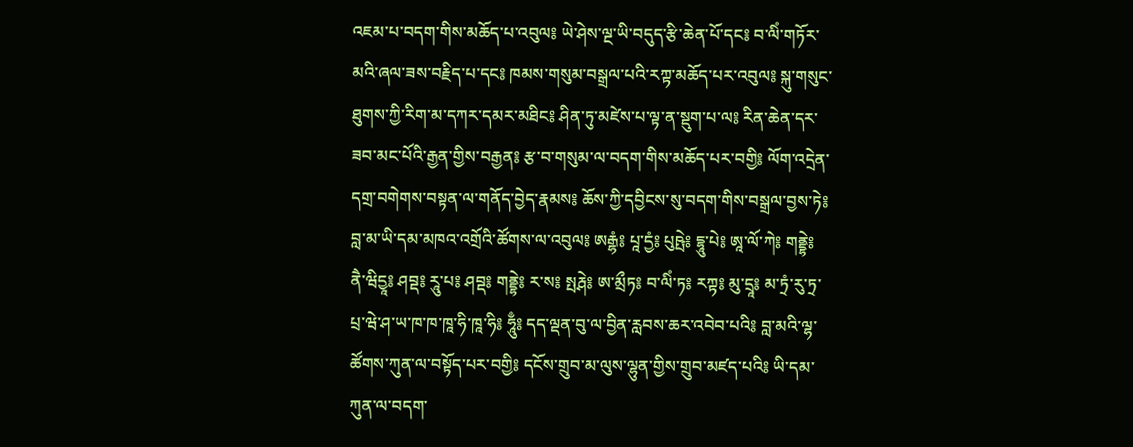འཇམ་པ་བདག་གིས་མཆོད་པ་འབུལ༔ ཡེ་ཤེས་ལྔ་ཡི་བདུད་རྩི་ཆེན་པོ་དང༔ བ་ལིཾ་གཏོར་མའི་ཞལ་ཟས་བརྗིད་པ་དང༔ ཁམས་གསུམ་བསྒྲལ་པའི་རཀྟ་མཆོད་པར་འབུལ༔ སྐུ་གསུང་ཐུགས་ཀྱི་རིག་མ་དཀར་དམར་མཐིང༔ ཤིན་ཏུ་མཛེས་པ་ལྟ་ན་སྡུག་པ་ལ༔ རིན་ཆེན་དར་ཟབ་མང་པོའི་རྒྱན་གྱིས་བརྒྱན༔ རྩ་བ་གསུམ་ལ་བདག་གིས་མཆོད་པར་བགྱི༔ ལོག་འདྲེན་དགྲ་བགེགས་བསྟན་ལ་གནོད་བྱེད་རྣམས༔ ཆོས་ཀྱི་དབྱིངས་སུ་བདག་གིས་བསྒྲལ་བྱས་ཏེ༔ བླ་མ་ཡི་དམ་མཁའ་འགྲོའི་ཚོགས་ལ་འབུལ༔ ཨརྒྷཾ༔ པཱ་དྱཾ༔ པུཥྤེ༔ དྷཱུ་པེ༔ ཨཱ་ལོ་ཀེ༔ གནྡྷེ༔ ནཻ་ཝིདྱཱ༔ ཤབྡ༔ རཱུ་པ༔ ཤབྡ༔ གནྡྷེ༔ ར་ས༔ སྤརྴེ༔ ཨ་མྲྀཏ༔ བ་ལིཾ་ཏ༔ རཀྟ༔ མུ་དྲཱ༔ མ་ཏྲཾ་རུ་ཏྲ་པྲ་ཝེ་ཤ་ཡ་ཁ་ཁ་ཁཱ་ཧི་ཁཱ་ཧི༔ ཧཱུྃ༔ དད་ལྡན་བུ་ལ་བྱིན་རླབས་ཆར་འབེབ་པའི༔ བླ་མའི་ལྷ་ཚོགས་ཀུན་ལ་བསྟོད་པར་བགྱི༔ དངོས་གྲུབ་མ་ལུས་ལྷུན་གྱིས་གྲུབ་མཛད་པའི༔ ཡི་དམ་ཀུན་ལ་བདག་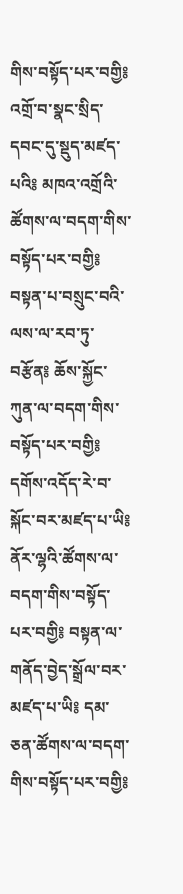གིས་བསྟོད་པར་བགྱི༔ འགྲོ་བ་སྣང་སྲིད་དབང་དུ་སྡུད་མཛད་པའི༔ མཁའ་འགྲོའི་ཚོགས་ལ་བདག་གིས་བསྟོད་པར་བགྱི༔ བསྟན་པ་བསྲུང་བའི་ལས་ལ་རབ་ཏུ་བརྩོན༔ ཆོས་སྐྱོང་ཀུན་ལ་བདག་གིས་བསྟོད་པར་བགྱི༔ དགོས་འདོད་རེ་བ་སྐོང་བར་མཛད་པ་ཡི༔ ནོར་ལྷའི་ཚོགས་ལ་བདག་གིས་བསྟོད་པར་བགྱི༔ བསྟན་ལ་གནོད་བྱེད་སྒྲོལ་བར་མཛད་པ་ཡི༔ དམ་ཅན་ཚོགས་ལ་བདག་གིས་བསྟོད་པར་བགྱི༔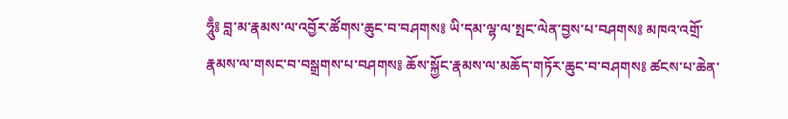ཧཱུྃ༔ བླ་མ་རྣམས་ལ་འབྱོར་ཚོགས་ཆུང་བ་བཤགས༔ ཡི་དམ་ལྷ་ལ་སྤང་ལེན་བྱས་པ་བཤགས༔ མཁའ་འགྲོ་རྣམས་ལ་གསང་བ་བསྒྲགས་པ་བཤགས༔ ཆོས་སྐྱོང་རྣམས་ལ་མཆོད་གཏོར་ཆུང་བ་བཤགས༔ ཚངས་པ་ཆེན་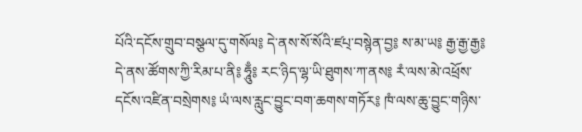པོའི་དངོས་གྲུབ་བསྩལ་དུ་གསོལ༔ དེ་ནས་སོ་སོའི་ཛཔ྄་བསྙེན་བྱ༔ ས་མ་ཡ༔ རྒྱ་རྒྱ་རྒྱ༔ དེ་ནས་ཚོགས་ཀྱི་རིམ་པ་ནི༔ ཧཱུྃ༔ རང་ཉིད་ལྷ་ཡི་ཐུགས་ཀ་ནས༔ རཾ་ལས་མེ་འཕྲོས་དངོས་འཛིན་བསྲེགས༔ ཡཾ་ལས་རླུང་བྱུང་བག་ཆགས་གཏོར༔ ཁཾ་ལས་ཆུ་བྱུང་གཉིས་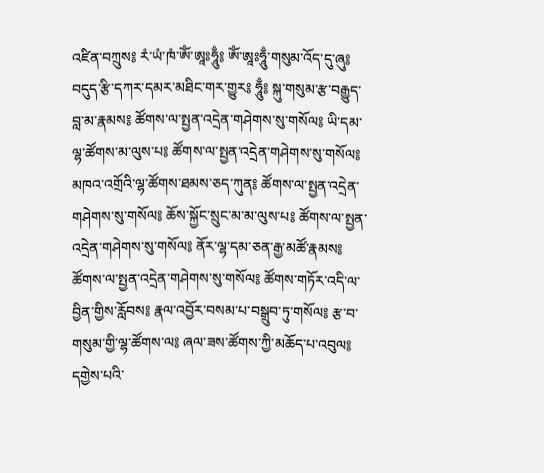འཛིན་བཀྲུས༔ རཾ་ཡཾ་ཁཾ་ཨོཾ་ཨཱཿཧཱུྃ༔ ཨོཾ་ཨཱཿཧཱུྃ་གསུམ་འོད་དུ་ཞུ༔ བདུད་རྩི་དཀར་དམར་མཐིང་གར་གྱུར༔ ཧཱུྃ༔ སྐུ་གསུམ་རྩ་བརྒྱུད་བླ་མ་རྣམས༔ ཚོགས་ལ་སྤྱན་འདྲེན་གཤེགས་སུ་གསོལ༔ ཡི་དམ་ལྷ་ཚོགས་མ་ལུས་པ༔ ཚོགས་ལ་སྤྱན་འདྲེན་གཤེགས་སུ་གསོལ༔ མཁའ་འགྲོའི་ལྷ་ཚོགས་ཐམས་ཅད་ཀུན༔ ཚོགས་ལ་སྤྱན་འདྲེན་གཤེགས་སུ་གསོལ༔ ཆོས་སྐྱོང་སྲུང་མ་མ་ལུས་པ༔ ཚོགས་ལ་སྤྱན་འདྲེན་གཤེགས་སུ་གསོལ༔ ནོར་ལྷ་དམ་ཅན་རྒྱ་མཚོ་རྣམས༔ ཚོགས་ལ་སྤྱན་འདྲེན་གཤེགས་སུ་གསོལ༔ ཚོགས་གཏོར་འདི་ལ་བྱིན་གྱིས་རློབས༔ རྣལ་འབྱོར་བསམ་པ་བསྒྲུབ་ཏུ་གསོལ༔ རྩ་བ་གསུམ་གྱི་ལྷ་ཚོགས་ལ༔ ཞལ་ཟས་ཚོགས་ཀྱི་མཆོད་པ་འབུལ༔ དགྱེས་པའི་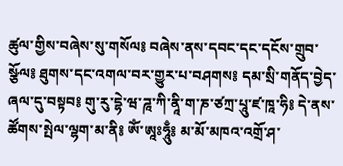ཚུལ་གྱིས་བཞེས་སུ་གསོལ༔ བཞེས་ནས་དབང་དང་དངོས་གྲུབ་སྩོལ༔ ཐུགས་དང་འགལ་བར་གྱུར་པ་བཤགས༔ དམ་སྲི་གནོད་བྱེད་ཞལ་དུ་བསྟབ༔ གུ་རུ་དྷེ་ཝ་ཌཱ་ཀི་ནཱི་ག་ཎ་ཙཀྲ་པཱུ་ཛ་ཁཱ་ཧི༔ དེ་ནས་ཚོགས་སྤེལ་ལྷག་མ་ནི༔ ཨོཾ་ཨཱཿཧཱུྃ༔ མ་མོ་མཁའ་འགྲོ་ཤ་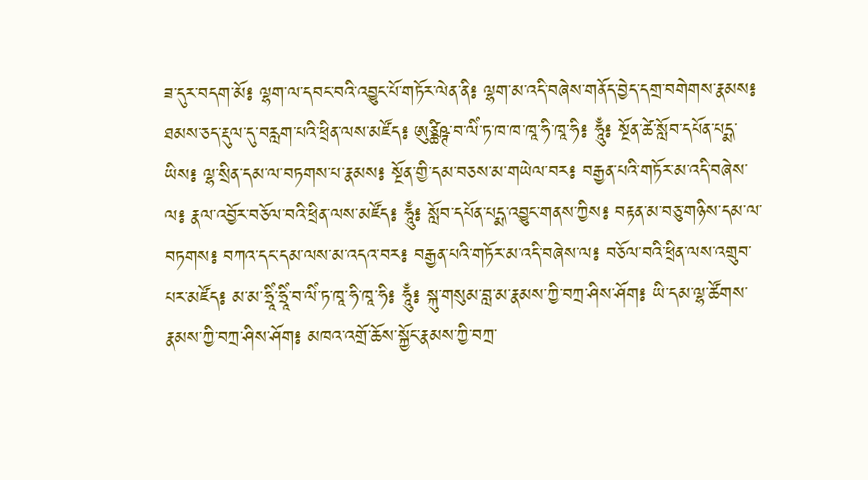ཟ་དུར་བདག་མོ༔ ལྷག་ལ་དབང་བའི་འབྱུང་པོ་གཏོར་ལེན་ནི༔ ལྷག་མ་འདི་བཞེས་གནོད་བྱེད་དགྲ་བགེགས་རྣམས༔ ཐམས་ཅད་རྡུལ་དུ་བརླག་པའི་ཕྲིན་ལས་མཛོད༔ ཨུཙྪིཥྚ་བ་ལིཾ་ཏ་ཁ་ཁ་ཁཱ་ཧི་ཁཱ་ཧི༔ ཧཱུྃ༔ སྔོན་ཚེ་སློབ་དཔོན་པདྨ་ཡིས༔ ལྷ་སྲིན་དམ་ལ་བཏགས་པ་རྣམས༔ སྔོན་གྱི་དམ་བཅས་མ་གཡེལ་བར༔ བརྒྱན་པའི་གཏོར་མ་འདི་བཞེས་ལ༔ རྣལ་འབྱོར་བཅོལ་བའི་ཕྲིན་ལས་མཛོད༔ ཧཱུྃ༔ སློབ་དཔོན་པདྨ་འབྱུང་གནས་ཀྱིས༔ བརྟན་མ་བཅུ་གཉིས་དམ་ལ་བཏགས༔ བཀའ་དང་དམ་ལས་མ་འདའ་བར༔ བརྒྱན་པའི་གཏོར་མ་འདི་བཞེས་ལ༔ བཅོལ་བའི་ཕྲིན་ལས་འགྲུབ་པར་མཛོད༔ མ་མ་ཧྲཱིཾ་ཧྲཱིཾ་བ་ལིཾ་ཏ་ཁཱ་ཧི་ཁཱ་ཧི༔ ཧཱུྃ༔ སྐུ་གསུམ་བླ་མ་རྣམས་ཀྱི་བཀྲ་ཤིས་ཤོག༔ ཡི་དམ་ལྷ་ཚོགས་རྣམས་ཀྱི་བཀྲ་ཤིས་ཤོག༔ མཁའ་འགྲོ་ཆོས་སྐྱོང་རྣམས་ཀྱི་བཀྲ་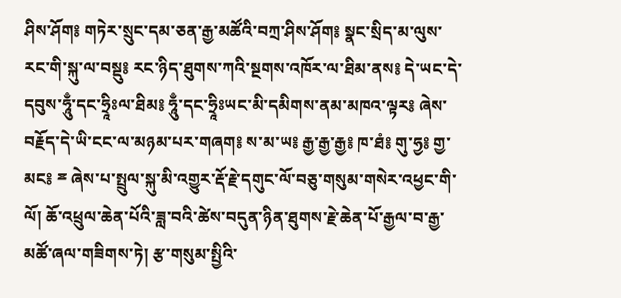ཤིས་ཤོག༔ གཏེར་སྲུང་དམ་ཅན་རྒྱ་མཚོའི་བཀྲ་ཤིས་ཤོག༔ སྣང་སྲིད་མ་ལུས་རང་གི་སྐུ་ལ་བསྡུ༔ རང་ཉིད་ཐུགས་ཀའི་སྔགས་འཁོར་ལ་ཐིམ་ནས༔ དེ་ཡང་དེ་དབུས་ཧཱུྃ་དང་ཧྲཱིཿལ་ཐིམ༔ ཧཱུྃ་དང་ཧྲཱིཿཡང་མི་དམིགས་ནམ་མཁའ་ལྟར༔ ཞེས་བརྗོད་དེ་ཡི་ངང་ལ་མཉམ་པར་གཞག༔ ས་མ་ཡ༔ རྒྱ་རྒྱ་རྒྱ༔ ཁ་ཐཾ༔ གུ་ཧྱ༔ གྱ་མང༔ ྈ ཞེས་པ་སྤྲུལ་སྐུ་མི་འགྱུར་རྡོ་རྗེ་དགུང་ལོ་བཅུ་གསུམ་གསེར་འཕྱང་གི་ལོ། ཆོ་འཕྲུལ་ཆེན་པོའི་ཟླ་བའི་ཚེས་བདུན་ཉིན་ཐུགས་རྗེ་ཆེན་པོ་རྒྱལ་བ་རྒྱ་མཚོ་ཞལ་གཟིགས་ཏེ། རྩ་གསུམ་སྤྱིའི་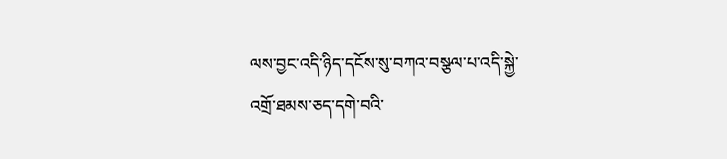ལས་བྱང་འདི་ཉིད་དངོས་སུ་བཀའ་བསྩལ་པ་འདི་སྐྱེ་འགྲོ་ཐམས་ཅད་དགེ་བའི་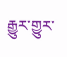རྒྱུར་གྱུར་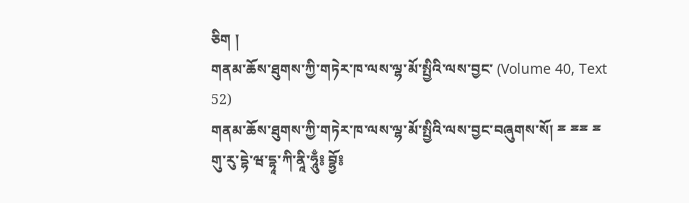ཅིག །
གནམ་ཆོས་ཐུགས་ཀྱི་གཏེར་ཁ་ལས་ལྷ་མོ་སྤྱིའི་ལས་བྱང་ (Volume 40, Text 52)
གནམ་ཆོས་ཐུགས་ཀྱི་གཏེར་ཁ་ལས་ལྷ་མོ་སྤྱིའི་ལས་བྱང་བཞུགས་སོ། ྈ ྈྈ ྈ གུ་རུ་དྷེ་ཝ་དྷཱ་ཀི་ནཱི་ཧཱུྃ༔ བྷྱོ༔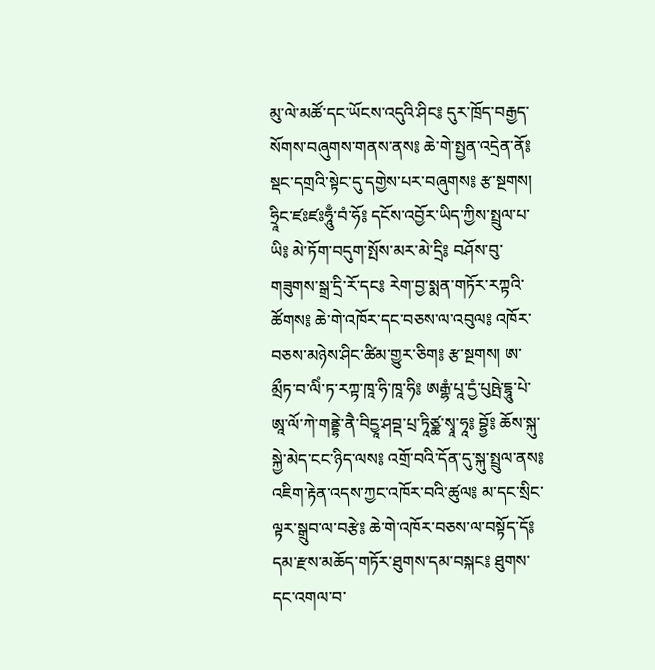མུ་ལེ་མཚོ་དང་ཡོངས་འདུའི་ཤིང༔ དུར་ཁྲོད་བརྒྱད་སོགས་བཞུགས་གནས་ནས༔ ཆེ་གེ་སྤྱན་འདྲེན་ནོ༔ སྡང་དགྲའི་སྟེང་དུ་དགྱེས་པར་བཞུགས༔ རྩ་སྔགས། ཧྲཱིང་ཛཿཛཿཧཱུྃ་བཾ་ཧོ༔ དངོས་འབྱོར་ཡིད་ཀྱིས་སྤྲུལ་པ་ཡི༔ མེ་ཏོག་བདུག་སྤོས་མར་མེ་དྲི༔ བཤོས་བུ་གཟུགས་སྒྲ་དྲི་རོ་དང༔ རེག་བྱ་སྨན་གཏོར་རཀྟའི་ཚོགས༔ ཆེ་གེ་འཁོར་དང་བཅས་ལ་འབུལ༔ འཁོར་བཅས་མཉེས་ཤིང་ཚིམ་གྱུར་ཅིག༔ རྩ་སྔགས། ཨ་མྲྀཏ་བ་ལིཾ་ཏ་རཀྟ་ཁཱ་ཧི་ཁཱ་ཧི༔ ཨརྒྷཾ་པཱ་དྱཾ་པུཥྤེ་དྷཱུ་པེ་ཨཱ་ལོ་ཀེ་གནྡྷེ་ནཻ་བིདྱཱ་ཤབྡ་པྲ་ཏཱིཙྪ་སྭཱ་ཧཱ༔ བྷྱོ༔ ཆོས་སྐུ་སྐྱེ་མེད་ངང་ཉིད་ལས༔ འགྲོ་བའི་དོན་དུ་སྐུ་སྤྲུལ་ནས༔ འཇིག་རྟེན་འདས་ཀྱང་འཁོར་བའི་ཚུལ༔ མ་དང་སྲིང་ལྟར་སྒྲུབ་ལ་བརྩེ༔ ཆེ་གེ་འཁོར་བཅས་ལ་བསྟོད་དོ༔ དམ་རྫས་མཆོད་གཏོར་ཐུགས་དམ་བསྐང༔ ཐུགས་དང་འགལ་བ་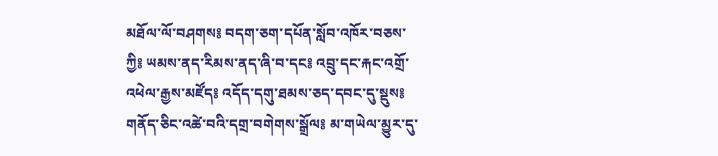མཐོལ་ལོ་བཤགས༔ བདག་ཅག་དཔོན་སློབ་འཁོར་བཅས་ཀྱི༔ ཡམས་ནད་རིམས་ནད་ཞི་བ་དང༔ འབྲུ་དང་རྐང་འགྲོ་འཕེལ་རྒྱས་མཛོད༔ འདོད་དགུ་ཐམས་ཅད་དབང་དུ་སྡུས༔ གནོད་ཅིང་འཚེ་བའི་དགྲ་བགེགས་སྒྲོལ༔ མ་གཡེལ་མྱུར་དུ་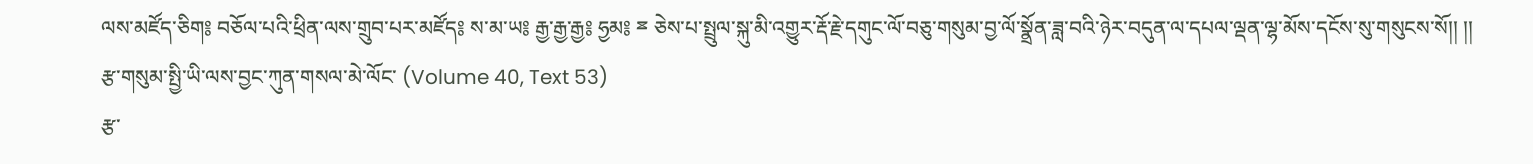ལས་མཛོད་ཅིག༔ བཅོལ་པའི་ཕྲིན་ལས་གྲུབ་པར་མཛོད༔ ས་མ་ཡ༔ རྒྱ་རྒྱ་རྒྱ༔ ཧྱམ༔ ྈ ཅེས་པ་སྤྲུལ་སྐུ་མི་འགྱུར་རྡོ་རྗེ་དགུང་ལོ་བཅུ་གསུམ་བྱ་ལོ་སྣྲོན་ཟླ་བའི་ཉེར་བདུན་ལ་དཔལ་ལྡན་ལྷ་མོས་དངོས་སུ་གསུངས་སོ།། །།
རྩ་གསུམ་སྤྱི་ཡི་ལས་བྱང་ཀུན་གསལ་མེ་ལོང་ (Volume 40, Text 53)
རྩ་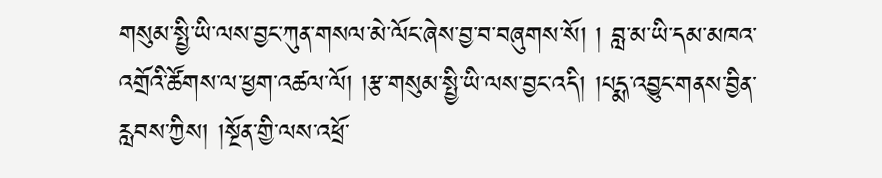གསུམ་སྤྱི་ཡི་ལས་བྱང་ཀུན་གསལ་མེ་ལོང་ཞེས་བྱ་བ་བཞུགས་སོ། ། བླ་མ་ཡི་དམ་མཁའ་འགྲོའི་ཚོགས་ལ་ཕྱག་འཚལ་ལོ། །རྩ་གསུམ་སྤྱི་ཡི་ལས་བྱང་འདི། །པདྨ་འབྱུང་གནས་བྱིན་རླབས་ཀྱིས། །སྔོན་གྱི་ལས་འཕྲོ་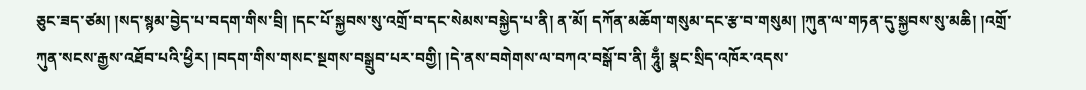ཅུང་ཟད་ཙམ། །སད་སྙམ་བྱེད་པ་བདག་གིས་བྲི། །དང་པོ་སྐྱབས་སུ་འགྲོ་བ་དང་སེམས་བསྐྱེད་པ་ནི། ན་མོ། དཀོན་མཆོག་གསུམ་དང་རྩ་བ་གསུམ། །ཀུན་ལ་གཏན་དུ་སྐྱབས་སུ་མཆི། །འགྲོ་ཀུན་སངས་རྒྱས་འཐོབ་པའི་ཕྱིར། །བདག་གིས་གསང་སྔགས་བསྒྲུབ་པར་བགྱི། །དེ་ནས་བགེགས་ལ་བཀའ་བསྒོ་བ་ནི། ཧཱུྃ། སྣང་སྲིད་འཁོར་འདས་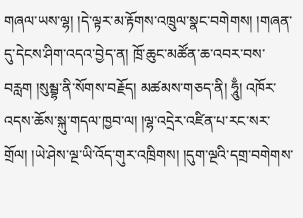གཞལ་ཡས་ལྷ། །དེ་ལྟར་མ་རྟོགས་འཁྲུལ་སྣང་བགེགས། །གཞན་དུ་དེངས་ཤིག་འདའ་བྱེད་ན། ཁྲོ་ཆུང་མཚོན་ཆ་འབར་བས་བརླག །སུམྦྷ་ནི་སོགས་བརྗོད། མཚམས་གཅད་ནི། ཧཱུྃ། འཁོར་འདས་ཆོས་སྐུ་གདལ་ཁྱབ་ལ། །ལྷ་འདྲེར་འཛིན་པ་རང་སར་གྲོལ། །ཡེ་ཤེས་ལྔ་ཡི་འོད་གུར་འཁྲིགས། །དུག་ལྔའི་དགྲ་བགེགས་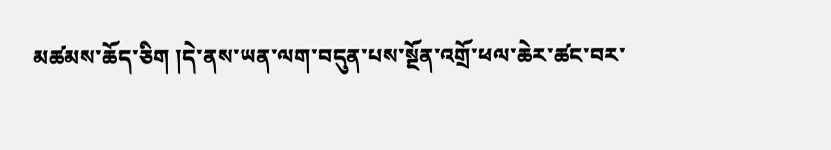མཚམས་ཆོད་ཅིག །དེ་ནས་ཡན་ལག་བདུན་པས་སྔོན་འགྲོ་ཕལ་ཆེར་ཚང་བར་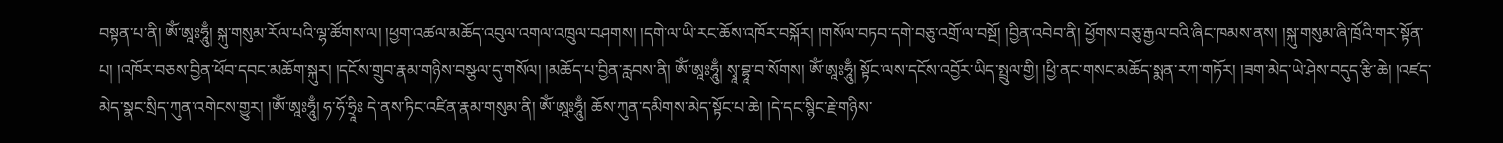བསྟན་པ་ནི། ཨོཾ་ཨཱཿཧཱུྃ། སྐུ་གསུམ་རོལ་པའི་ལྷ་ཚོགས་ལ། །ཕྱག་འཚལ་མཆོད་འབུལ་འགལ་འཁྲུལ་བཤགས། །དགེ་ལ་ཡི་རང་ཆོས་འཁོར་བསྐོར། །གསོལ་བཏབ་དགེ་བཅུ་འགྲོ་ལ་བསྔོ། །བྱིན་འབེབ་ནི། ཕྱོགས་བཅུ་རྒྱལ་བའི་ཞིང་ཁམས་ནས། །སྐུ་གསུམ་ཞི་ཁྲོའི་གར་སྟོན་པ། །འཁོར་བཅས་བྱིན་ཕོབ་དབང་མཆོག་སྐུར། །དངོས་གྲུབ་རྣམ་གཉིས་བསྩལ་དུ་གསོལ། །མཆོད་པ་བྱིན་རླབས་ནི། ཨོཾ་ཨཱཿཧཱུྃ། སྭཱ་བྷཱ་བ་སོགས། ཨོཾ་ཨཱཿཧཱུྃ། སྟོང་ལས་དངོས་འབྱོར་ཡིད་སྤྲུལ་གྱི། །ཕྱི་ནང་གསང་མཆོད་སྨན་རཀ་གཏོར། །ཟག་མེད་ཡེ་ཤེས་བདུད་རྩི་ཆེ། །འཛད་མེད་སྣང་སྲིད་ཀུན་འགེངས་གྱུར། །ཨོཾ་ཨཱཿཧཱུྃ། ཧ་ཧོ་ཧྲཱིཿ དེ་ནས་ཏིང་འཛིན་རྣམ་གསུམ་ནི། ཨོཾ་ཨཱཿཧཱུྃ། ཆོས་ཀུན་དམིགས་མེད་སྟོང་པ་ཆེ། །དེ་དང་སྙིང་རྗེ་གཉིས་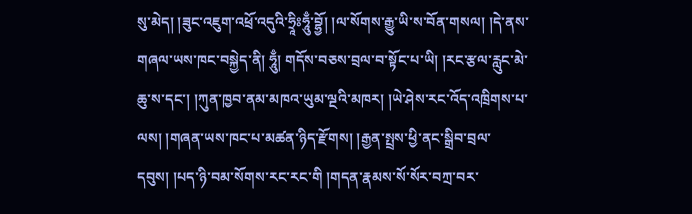སུ་མེད། །ཟུང་འཇུག་འཕྲོ་འདུའི་ཧྲཱིཿཧཱུྃ་བྷྱོ། །ལ་སོགས་རྒྱུ་ཡི་ས་བོན་གསལ། །དེ་ནས་གཞལ་ཡས་ཁང་བསྐྱེད་ནི། ཧཱུྃ། གདོས་བཅས་བྲལ་བ་སྟོང་པ་ཡི། །རང་རྩལ་རླུང་མེ་ཆུ་ས་དང་། །ཀུན་ཁྱབ་ནམ་མཁའ་ཡུམ་ལྔའི་མཁར། །ཡེ་ཤེས་རང་འོད་འཁྲིགས་པ་ལས། །གཞན་ཡས་ཁང་པ་མཚན་ཉིད་རྫོགས། །རྒྱན་སྤྲས་ཕྱི་ནང་སྒྲིབ་བྲལ་དབུས། །པད་ཉི་བམ་སོགས་རང་རང་གི །གདན་རྣམས་སོ་སོར་བཀྲ་བར་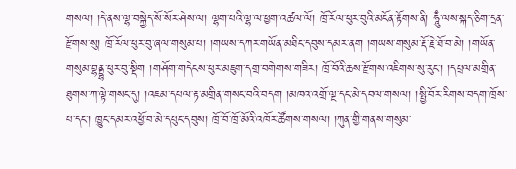གསལ། །དེ་ནས་ལྷ་བསྐྱེད་སོ་སོར་ཤེས་ལ། ལྷག་པའི་ལྷ་ལ་ཕྱག་འཚལ་ལོ། ཁྲོ་རོལ་ཕུར་བུའི་མངོན་རྟོགས་ནི། ཧཱུྃ་ལས་སྐད་ཅིག་དྲན་རྫོགས་སུ། ཁྲོ་རོལ་ཕུར་བུ་ཞལ་གསུམ་པ། །གཡས་དཀར་གཡོན་མཐིང་དབུས་དམར་ནག །གཡས་གསུམ་རྡོ་རྗེ་ཐོ་བ་མེ། །གཡོན་གསུམ་བྷནྡྷ་ཕུར་བུ་སྡིག །གཤོག་གདེངས་ཕུར་མཇུག་དགྲ་བགེགས་གཟིར། ཁྲོ་བོའི་ཆས་རྫོགས་འཇིགས་སུ་རུང་། །དཔྲལ་མགྲིན་ཐུགས་ཀ་ལྟེ་གསང་དུ། །འཇམ་དཔལ་རྟ་མགྲིན་གསང་བའི་བདག །མཁའ་འགྲོ་ལྔ་དང་མེ་དབལ་གསལ། །སྤྱི་བོར་རིགས་བདག་ཁྲོས་པ་དང་། ཁྱུང་དམར་འཕྱོ་བ་མེ་དཔུང་དབུས། ཁྲོ་བོ་ཁྲོ་མོའི་འཁོར་ཚོགས་གསལ། །ཀུན་གྱི་གནས་གསུམ་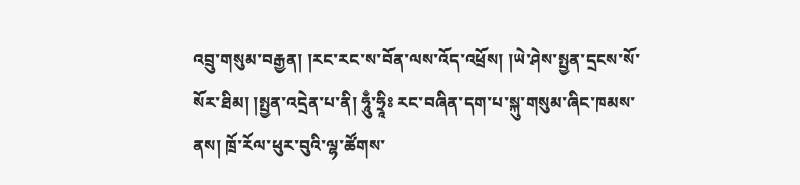འབྲུ་གསུམ་བརྒྱན། །རང་རང་ས་བོན་ལས་འོད་འཕྲོས། །ཡེ་ཤེས་སྤྱན་དྲངས་སོ་སོར་ཐིམ། །སྤྱན་འདྲེན་པ་ནི། ཧཱུྃ་ཧྲཱིཿ རང་བཞིན་དག་པ་སྐུ་གསུམ་ཞིང་ཁམས་ནས། ཁྲོ་རོལ་ཕུར་བུའི་ལྷ་ཚོགས་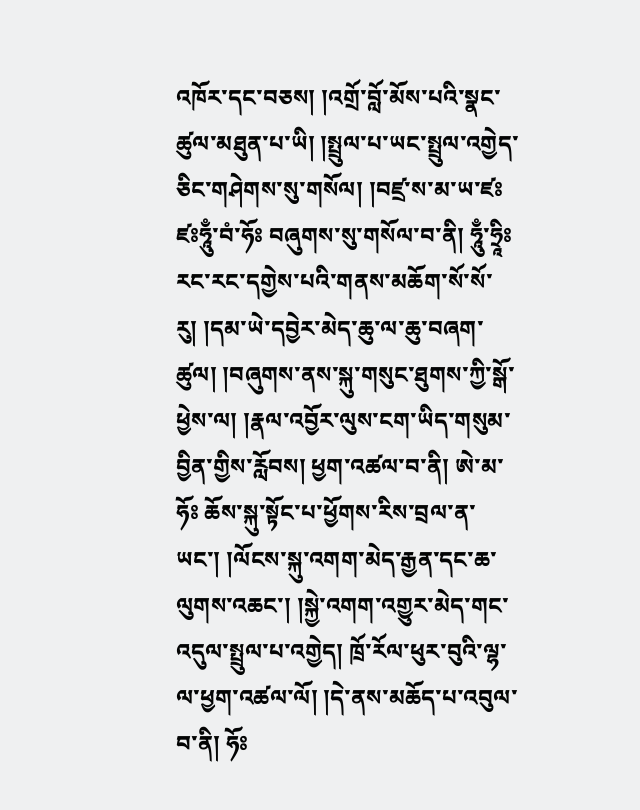འཁོར་དང་བཅས། །འགྲོ་བློ་མོས་པའི་སྣང་ཚུལ་མཐུན་པ་ཡི། །སྤྲུལ་པ་ཡང་སྤྲུལ་འགྱེད་ཅིང་གཤེགས་སུ་གསོལ། །བཛྲ་ས་མ་ཡ་ཛཿ ཛཿཧཱུྃ་བཾ་ཧོཿ བཞུགས་སུ་གསོལ་བ་ནི། ཧཱུྃ་ཧྲཱིཿ རང་རང་དགྱེས་པའི་གནས་མཆོག་སོ་སོ་རུ། །དམ་ཡེ་དབྱེར་མེད་ཆུ་ལ་ཆུ་བཞག་ཚུལ། །བཞུགས་ནས་སྐུ་གསུང་ཐུགས་ཀྱི་སྒོ་ཕྱེས་ལ། །རྣལ་འབྱོར་ལུས་ངག་ཡིད་གསུམ་བྱིན་གྱིས་རློབས། ཕྱག་འཚལ་བ་ནི། ཨེ་མ་ཧོཿ ཆོས་སྐུ་སྟོང་པ་ཕྱོགས་རིས་བྲལ་ན་ཡང་། །ལོངས་སྐུ་འགག་མེད་རྒྱན་དང་ཆ་ལུགས་འཆང་། །སྐྱེ་འགག་འགྱུར་མེད་གང་འདུལ་སྤྲུལ་པ་འགྱེད། ཁྲོ་རོལ་ཕུར་བུའི་ལྷ་ལ་ཕྱག་འཚལ་ལོ། །དེ་ནས་མཆོད་པ་འབུལ་བ་ནི། ཧོཿ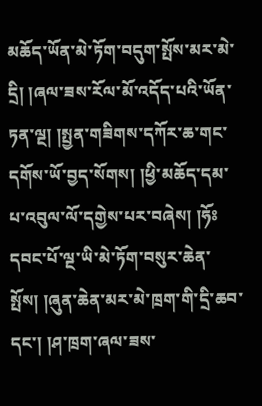མཆོད་ཡོན་མེ་ཏོག་བདུག་སྤོས་མར་མེ་དྲི། །ཞལ་ཟས་རོལ་མོ་འདོད་པའི་ཡོན་ཏན་ལྔ། །སྤྱན་གཟིགས་དཀོར་ཆ་གང་དགོས་ཡོ་བྱད་སོགས། །ཕྱི་མཆོད་དམ་པ་འབུལ་ལོ་དགྱེས་པར་བཞེས། །ཧོཿ དབང་པོ་ལྔ་ཡི་མེ་ཏོག་བསུར་ཆེན་སྤོས། །ཞུན་ཆེན་མར་མེ་ཁྲག་གི་དྲི་ཆབ་དང་། །ཤ་ཁྲག་ཞལ་ཟས་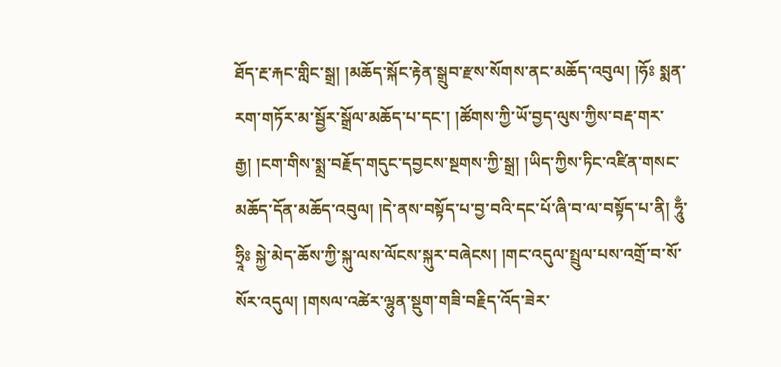ཐོད་རྔ་རྐང་གླིང་སྒྲ། །མཆོད་སྐོང་རྟེན་སྒྲུབ་རྫས་སོགས་ནང་མཆོད་འབུལ། །ཧོཿ སྨན་རག་གཏོར་མ་སྦྱོར་སྒྲོལ་མཆོད་པ་དང་། །ཚོགས་ཀྱི་ཡོ་བྱད་ལུས་ཀྱིས་བརྡ་གར་རྒྱ། །ངག་གིས་སྨྲ་བརྗོད་གདུང་དབྱངས་སྔགས་ཀྱི་སྒྲ། །ཡིད་ཀྱིས་ཏིང་འཛིན་གསང་མཆོད་དོན་མཆོད་འབུལ། །དེ་ནས་བསྟོད་པ་བྱ་བའི་དང་པོ་ཞི་བ་ལ་བསྟོད་པ་ནི། ཧཱུྃ་ཧྲཱིཿ སྐྱེ་མེད་ཆོས་ཀྱི་སྐུ་ལས་ལོངས་སྐུར་བཞེངས། །གང་འདུལ་སྤྲུལ་པས་འགྲོ་བ་སོ་སོར་འདུལ། །གསལ་འཚེར་ལྷུན་སྡུག་གཟི་བརྗིད་འོད་ཟེར་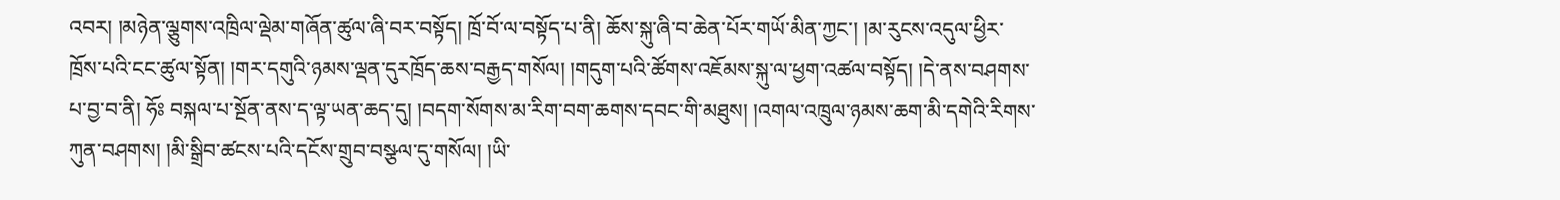འབར། །མཉེན་ལྕུགས་འཁྲིལ་ལྡེམ་གཞོན་ཚུལ་ཞི་བར་བསྟོད། ཁྲོ་བོ་ལ་བསྟོད་པ་ནི། ཆོས་སྐུ་ཞི་བ་ཆེན་པོར་གཡོ་མིན་ཀྱང་། །མ་རུངས་འདུལ་ཕྱིར་ཁྲོས་པའི་ངང་ཚུལ་སྟོན། །གར་དགུའི་ཉམས་ལྡན་དུརཁྲོད་ཆས་བརྒྱད་གསོལ། །གདུག་པའི་ཚོགས་འཇོམས་སྐུ་ལ་ཕྱག་འཚལ་བསྟོད། །དེ་ནས་བཤགས་པ་བྱ་བ་ནི། ཧོཿ བསྐལ་པ་སྔོན་ནས་ད་ལྟ་ཡན་ཆད་དུ། །བདག་སོགས་མ་རིག་བག་ཆགས་དབང་གི་མཐུས། །འགལ་འཁྲུལ་ཉམས་ཆག་མི་དགེའི་རིགས་ཀུན་བཤགས། །མི་སྒྲིབ་ཚངས་པའི་དངོས་གྲུབ་བསྩལ་དུ་གསོལ། །ཡི་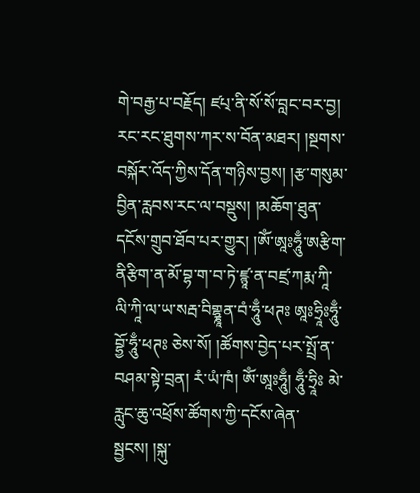གེ་བརྒྱ་པ་བརྗོད། ཛཔ྄་ནི་སོ་སོ་བླང་བར་བྱ། རང་རང་ཐུགས་ཀར་ས་བོན་མཐར། །སྔགས་བསྐོར་འོད་ཀྱིས་དོན་གཉིས་བྱས། །རྩ་གསུམ་བྱིན་རླབས་རང་ལ་བསྡུས། །མཆོག་ཐུན་དངོས་གྲུབ་ཐོབ་པར་གྱུར། །ཨོཾ་ཨཱཿཧཱུྃ་ཨརྩིག་ནིརྩིག་ན་མོ་བྷ་ག་བ་ཏེ་ཛྙཱ་ན་བཛྲ་ཀརྨ་ཀཱི་ལི་ཀཱི་ལ་ཡ་སརྦ་བིགྷྣཱན་བཾ་ཧཱུྃ་ཕཊཿ ཨཱཿཧྲཱིཿཧཱུྃ་བྷྱོ་ཧཱུྃ་ཕཊཿ ཅེས་སོ། །ཚོགས་བྱེད་པར་སྤྲོ་ན་བཤམ་སྟེ་བྲན། རཾ་ཡཾ་ཁཾ། ཨོཾ་ཨཱཿཧཱུྃ། ཧཱུྃ་ཧྲཱིཿ མེ་རླུང་ཆུ་འཕྲོས་ཚོགས་ཀྱི་དངོས་ཞེན་སྦྱངས། །སྐུ་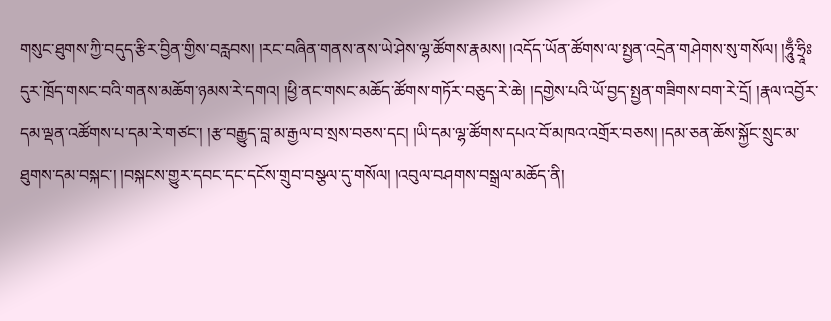གསུང་ཐུགས་ཀྱི་བདུད་རྩིར་བྱིན་གྱིས་བརླབས། །རང་བཞིན་གནས་ནས་ཡེ་ཤེས་ལྷ་ཚོགས་རྣམས། །འདོད་ཡོན་ཚོགས་ལ་སྤྱན་འདྲེན་གཤེགས་སུ་གསོལ། །ཧཱུྃ་ཧྲཱིཿ དུར་ཁྲོད་གསང་བའི་གནས་མཆོག་ཉམས་རེ་དགའ། །ཕྱི་ནང་གསང་མཆོད་ཚོགས་གཏོར་བཅུད་རེ་ཆེ། །དགྱེས་པའི་ཡོ་བྱད་སྤྱན་གཟིགས་བག་རེ་དྲོ། །རྣལ་འབྱོར་དམ་ལྡན་འཚོགས་པ་དམ་རེ་གཙང་། །རྩ་བརྒྱུད་བླ་མ་རྒྱལ་བ་སྲས་བཅས་དང། །ཡི་དམ་ལྷ་ཚོགས་དཔའ་བོ་མཁའ་འགྲོར་བཅས། །དམ་ཅན་ཆོས་སྐྱོང་སྲུང་མ་ཐུགས་དམ་བསྐང་། །བསྐངས་གྱུར་དབང་དང་དངོས་གྲུབ་བསྩལ་དུ་གསོལ། །འབུལ་བཤགས་བསྒྲལ་མཆོད་ནི།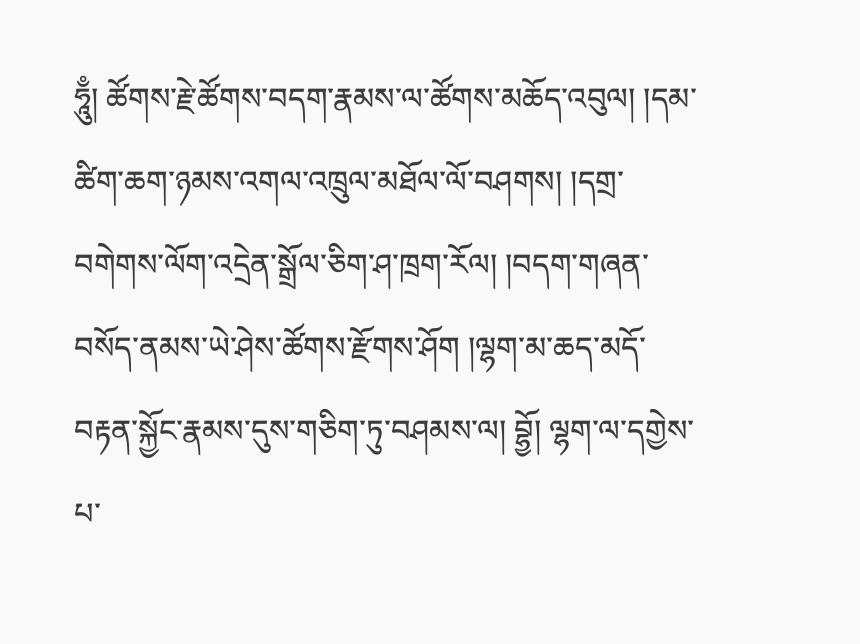ཧཱུྃ། ཚོགས་རྗེ་ཚོགས་བདག་རྣམས་ལ་ཚོགས་མཆོད་འབུལ། །དམ་ཚིག་ཆག་ཉམས་འགལ་འཁྲུལ་མཐོལ་ལོ་བཤགས། །དགྲ་བགེགས་ལོག་འདྲེན་སྒྲོལ་ཅིག་ཤ་ཁྲག་རོལ། །བདག་གཞན་བསོད་ནམས་ཡེ་ཤེས་ཚོགས་རྫོགས་ཤོག །ལྷག་མ་ཆད་མདོ་བརྟན་སྐྱོང་རྣམས་དུས་གཅིག་ཏུ་བཤམས་ལ། བྷྱོ། ལྷག་ལ་དགྱེས་པ་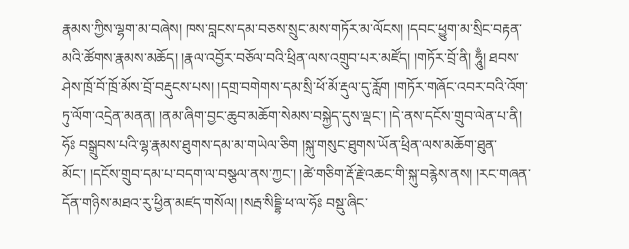རྣམས་ཀྱིས་ལྷག་མ་བཞེས། ཁས་བླངས་དམ་བཅས་སྲུང་མས་གཏོར་མ་ལོངས། །དབང་ཕྱུག་མ་སྲིང་བརྟན་མའི་ཚོགས་རྣམས་མཆོད། །རྣལ་འབྱོར་བཅོལ་བའི་ཕྲིན་ལས་འགྲུབ་པར་མཛོད། །གཏོར་བྲོ་ནི། ཧཱུྃ། ཐབས་ཤེས་ཁྲོ་བོ་ཁྲོ་མོས་བྲོ་བརྡུངས་པས། །དགྲ་བགེགས་དམ་སྲི་ཕོ་མོ་རྡུལ་དུ་རློག །གཏོར་གཞོང་འབར་བའི་འོག་ཏུ་ལོག་འདྲེན་མནན། །ནམ་ཞིག་བྱང་ཆུབ་མཆོག་སེམས་བསྐྱེད་དུས་ལྡང་། །དེ་ནས་དངོས་གྲུབ་ལེན་པ་ནི། ཧོཿ བསྒྲུབས་པའི་ལྷ་རྣམས་ཐུགས་དམ་མ་གཡེལ་ཅིག །སྐུ་གསུང་ཐུགས་ཡོན་ཕྲིན་ལས་མཆོག་ཐུན་མོང་། །དངོས་གྲུབ་དམ་པ་བདག་ལ་བསྩལ་ནས་ཀྱང་། །ཚེ་གཅིག་རྡོ་རྗེ་འཆང་གི་སྐུ་བརྙེས་ནས། །རང་གཞན་དོན་གཉིས་མཐའ་རུ་ཕྱིན་མཛད་གསོལ། །སརྦ་སིདྡྷི་ཕ་ལ་ཧོཿ བསྡུ་ཞིང་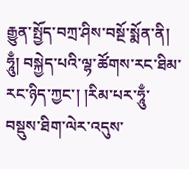རྒྱུན་སྤྱོད་བཀྲ་ཤིས་བསྔོ་སྨོན་ནི། ཧཱུྃ། བསྐྱེད་པའི་ལྷ་ཚོགས་རང་ཐིམ་རང་ཉིད་ཀྱང་། །རིམ་པར་ཧཱུྃ་བསྡུས་ཐིག་ལེར་འདུས་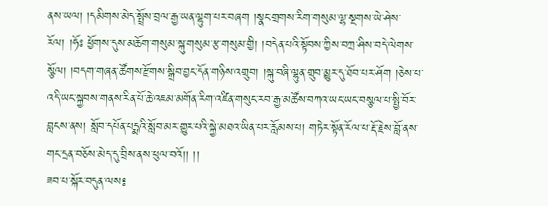ནས་ཡལ། །དམིགས་མེད་སྤྲོས་བྲལ་རྒྱ་ཡན་ལྷུག་པར་བཞག །སྣང་གྲགས་རིག་གསུམ་ལྷ་སྔགས་ཡེ་ཤེས་རོལ། །ཧོཿ ཕྱོགས་དུས་མཆོག་གསུམ་སྐུ་གསུམ་རྩ་གསུམ་གྱི། །བདེན་པའི་སྟོབས་ཀྱིས་བཀྲ་ཤིས་བདེ་ལེགས་སྩོལ། །བདག་གཞན་ཚོགས་རྫོགས་སྒྲིབ་བྱང་དོན་གཉིས་འགྲུབ། །སྐུ་བཞི་ལྷུན་གྲུབ་མྱུར་དུ་ཐོབ་པར་ཤོག །ཅེས་པ་འདི་ཡང་སྐྱབས་གནས་རིན་པོ་ཆེ་འཇམ་མགོན་རིག་འཛིན་གསུང་རབ་རྒྱ་མཚོས་བཀའ་ཡང་ཡང་བསྩལ་པ་སྤྱི་བོར་བླངས་ནས། སློབ་དཔོན་པདྨའི་སློབ་མར་གྱུར་པའི་སྐྱེ་མཐའ་ཡིན་པར་རློམས་པ། གཏེར་སྟོན་རོལ་པ་རྡོ་རྗེས་བློ་ནས་གང་དྲན་བཅོས་མེད་དུ་བྲིས་ནས་ཕུལ་བའོ།། །།
ཟབ་པ་སྐོར་བདུན་ལས༔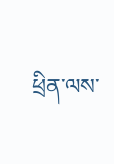ཕྲིན་ལས་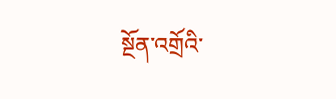སྔོན་འགྲོའི་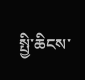སྤྱི་ཆིངས་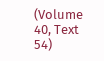(Volume 40, Text 54)